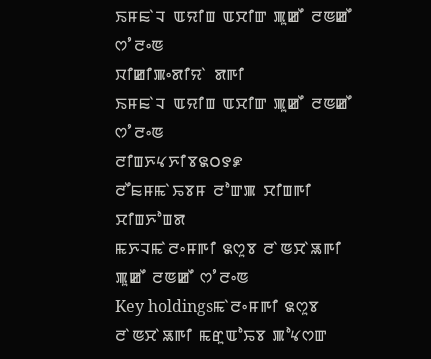ꯏꯝꯐꯥꯜ ꯑꯌꯤꯡ ꯑꯆꯤꯛ ꯄꯨꯀꯩ ꯂꯟꯀꯩ ꯁꯪꯂꯦꯟ
ꯋꯤꯀꯤꯄꯦꯗꯤꯌꯥ ꯗꯒꯤ
ꯏꯝꯐꯥꯜ ꯑꯌꯤꯡ ꯑꯆꯤꯛ ꯄꯨꯀꯩ ꯂꯟꯀꯩ ꯁꯪꯂꯦꯟ
ꯂꯤꯡꯈꯠꯈꯤꯕ꯲꯰꯱꯹
ꯂꯩꯐꯝꯃꯥꯢꯕꯝ ꯂꯣꯛꯄ ꯆꯤꯡꯒꯤ ꯆꯤꯡꯈꯣꯡꯗ
ꯃꯈꯜꯃꯥꯂꯦꯝꯒꯤ ꯲ꯁꯨꯕ ꯂꯥꯟꯆꯥꯎꯒꯤ ꯄꯨꯀꯩ ꯂꯟꯀꯩ ꯁꯪꯂꯦꯟ
Key holdingsꯃꯥꯂꯦꯝꯒꯤ ꯲ꯁꯨꯕ ꯂꯥꯟꯆꯥꯎꯒꯤ ꯃꯔꯨꯑꯣꯢꯕ ꯄꯣꯠꯁꯛ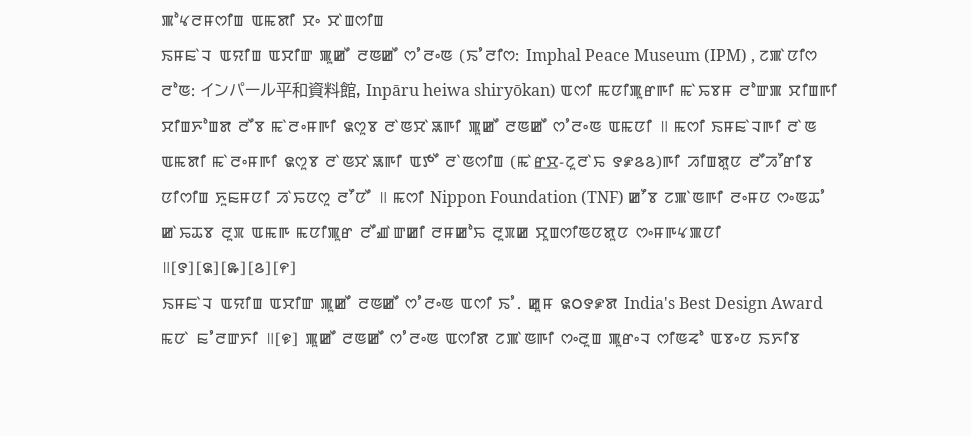ꯄꯣꯠꯂꯝꯁꯤꯡ ꯑꯃꯗꯤ ꯆꯦ ꯆꯥꯡꯁꯤꯡ
ꯏꯝꯐꯥꯜ ꯑꯌꯤꯡ ꯑꯆꯤꯛ ꯄꯨꯀꯩ ꯂꯟꯀꯩ ꯁꯪꯂꯦꯟ (ꯏꯪꯂꯤꯁ: Imphal Peace Museum (IPM) , ꯖꯄꯥꯅꯤꯁ ꯂꯣꯟ: インパール平和資料館, Inpāru heiwa shiryōkan) ꯑꯁꯤ ꯃꯅꯤꯄꯨꯔꯒꯤ ꯃꯥꯢꯕꯝ ꯂꯣꯛꯄ ꯆꯤꯡꯒꯤ ꯆꯤꯡꯈꯣꯡꯗ ꯂꯩꯕ ꯃꯥꯂꯦꯝꯒꯤ ꯲ꯁꯨꯕ ꯂꯥꯟꯆꯥꯎꯒꯤ ꯄꯨꯀꯩ ꯂꯟꯀꯩ ꯁꯪꯂꯦꯟ ꯑꯃꯅꯤ ꯫ ꯃꯁꯤ ꯏꯝꯐꯥꯜꯒꯤ ꯂꯥꯟ ꯑꯃꯗꯤ ꯃꯥꯂꯦꯝꯒꯤ ꯲ꯁꯨꯕ ꯂꯥꯟꯆꯥꯎꯒꯤ ꯑꯇꯩ ꯂꯥꯟꯁꯤꯡ (ꯃꯥꯔ꯭ꯆ-ꯖꯨꯂꯥꯢ ꯱꯹꯴꯴)ꯒꯤ ꯍꯤꯡꯗꯨꯅ ꯂꯩꯍꯧꯔꯤꯕ ꯅꯤꯁꯤꯡ ꯈꯨꯐꯝꯅꯤ ꯍꯥꯢꯅꯁꯨ ꯂꯧꯅꯩ ꯫ ꯃꯁꯤ Nippon Foundation (TNF) ꯀꯧꯕ ꯖꯄꯥꯟꯒꯤ ꯂꯦꯝꯅ ꯁꯦꯟꯊꯪ ꯀꯥꯢꯊꯕ ꯂꯨꯞ ꯑꯃꯒ ꯃꯅꯤꯄꯨꯔ ꯂꯩꯉꯥꯛꯀꯤ ꯂꯝꯀꯣꯢ ꯂꯨꯞꯀ ꯆꯨꯡꯁꯤꯟꯅꯗꯨꯅ ꯁꯦꯝꯒꯠꯄꯅꯤ ꯫[꯱][꯲][꯳][꯴][꯵]
ꯏꯝꯐꯥꯜ ꯑꯌꯤꯡ ꯑꯆꯤꯛ ꯄꯨꯀꯩ ꯂꯟꯀꯩ ꯁꯪꯂꯦꯟ ꯑꯁꯤ ꯏꯪ. ꯀꯨꯝ ꯲꯰꯱꯹ꯗ India's Best Design Award ꯃꯅꯥ ꯐꯪꯂꯛꯈꯤ ꯫[꯶] ꯄꯨꯀꯩ ꯂꯟꯀꯩ ꯁꯪꯂꯦꯟ ꯑꯁꯤꯗ ꯖꯄꯥꯟꯒꯤ ꯁꯦꯂꯨꯡ ꯄꯨꯔꯦꯜ ꯁꯤꯟꯓꯣ ꯑꯕꯦꯅ ꯏꯈꯤꯕ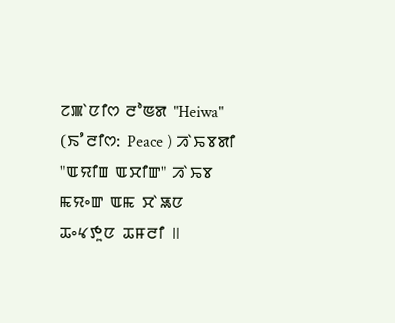ꯖꯄꯥꯅꯤꯁ ꯂꯣꯟꯗ "Heiwa" (ꯏꯪꯂꯤꯁ: Peace ) ꯍꯥꯢꯕꯗꯤ "ꯑꯌꯤꯡ ꯑꯆꯤꯛ" ꯍꯥꯢꯕ ꯃꯌꯦꯛ ꯑꯃ ꯆꯥꯎꯅ ꯊꯦꯠꯇꯨꯅ ꯊꯝꯂꯤ ꯫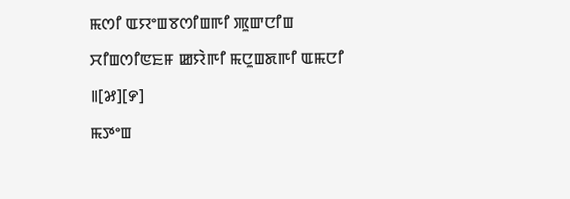ꯃꯁꯤ ꯑꯌꯦꯡꯕꯁꯤꯡꯒꯤ ꯄꯨꯛꯅꯤꯡ ꯆꯤꯡꯁꯤꯟꯐꯝ ꯀꯌꯥꯒꯤ ꯃꯅꯨꯡꯗꯒꯤ ꯑꯃꯅꯤ ꯫[꯷][꯸]
ꯃꯇꯦꯡ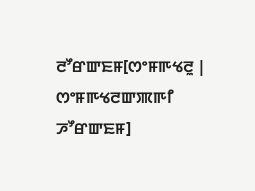ꯂꯧꯔꯛꯐꯝ[ꯁꯦꯝꯒꯠꯂꯨ | ꯁꯦꯝꯒꯠꯂꯛꯄꯒꯤ ꯍꯧꯔꯛꯐꯝ]